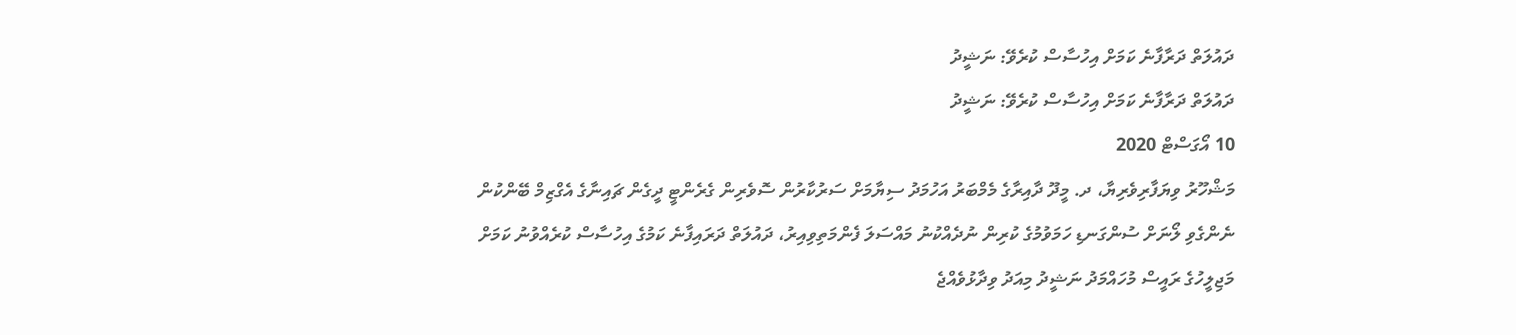ދައުލަތް ދަރާފާނެ ކަމަށް އިހުސާސް ކުރެވޭ: ނަޝީދު
ދައުލަތް ދަރާފާނެ ކަމަށް އިހުސާސް ކުރެވޭ: ނަޝީދު
10 އޯގަސްޓް 2020
މަޝްހޫރު ވިޔަފާރިވެރިޔާ، ދ. މީދޫ ދާއިރާގެ މެމްބަރު އަހުމަދު ސިޔާމަށް ސަރުކާރުން ސޮވެރިން ގެރެންޓީ ދީގެން ޗައިނާގެ އެގްޒިމް ބޭންކުން ނެންގެވި ލޯނަށް ސުންގަނޑި ހަމަވުމުގެ ކުރިން ނުދެއްކުނު މައްސަލަ ފެންމަތިވިއިރު، ދައުލަތް ދަރައިފާނެ ކަމުގެ އިހުސާސް ކުރެއްވުނު ކަމަށް މަޖިލީހުގެ ރައީސް މުހައްމަދު ނަޝީދު މިއަދު ވިދާޅުވެއްޖެ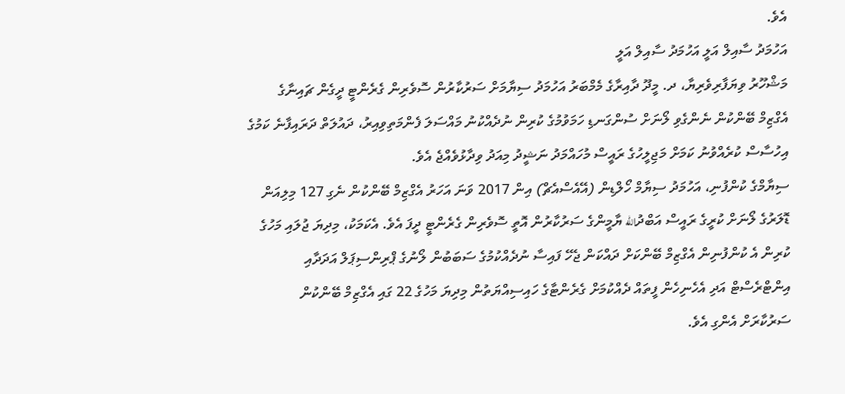އެވެ.
އަހުމަދު ސާއިލް އަލީ އަހުމަދު ސާއިލް އަލީ
މަޝްހޫރު ވިޔަފާރިވެރިޔާ، ދ. މީދޫ ދާއިރާގެ މެމްބަރު އަހުމަދު ސިޔާމަށް ސަރުކާރުން ސޮވެރިން ގެރެންޓީ ދީގެން ޗައިނާގެ އެގްޒިމް ބޭންކުން ނެންގެވި ލޯނަށް ސުންގަނޑި ހަމަވުމުގެ ކުރިން ނުދެއްކުނު މައްސަލަ ފެންމަތިވިއިރު، ދައުލަތް ދަރައިފާނެ ކަމުގެ އިހުސާސް ކުރެއްވުނު ކަމަށް މަޖިލީހުގެ ރައީސް މުހައްމަދު ނަޝީދު މިއަދު ވިދާޅުވެއްޖެ އެވެ.
ސިޔާމްގެ ކުންފުނި، އަހުމަދު ސިޔާމް ހޯލްޑިން (އޭއެސްއެޗް) އިން 2017 ވަނަ އަހަރު އެގްޒިމް ބޭންކުން ނެގި 127 މިލިއަން ޑޮލަރުގެ ލޯނަށް ކުރީގެ ރައީސް އަބްދުالله ޔާމީންގެ ސަރުކާރުން އޮތީ ސޮވެރިން ގެރެންޓީ ދީފަ އެވެ. އެކަމަކު، މިދިޔަ ޖުލައި މަހުގެ ކުރިން އެ ކުންފުނިން އެގްޒިމް ބޭންކަށް ދައްކަން ޖެހޭ ފައިސާ ނުދެއްކުމުގެ ސަބަބުން ލޯނުގެ ޕްރިންސިޕަލް އަދަދާއި އިންޓްރެސްޓް އަދި އެހެނިހެން ފީތައް ދެއްކުމަށް ގެރެންޓާގެ ހައިސިއްޔަތުން މިދިޔަ މަހުގެ 22 ގައި އެގްޒިމް ބޭންކުން ސަރުކާރަށް އެންގި އެވެ.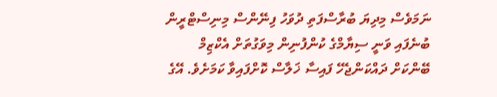ނަމަވެސް މިދިޔަ ބުރާސްފަތި ދުވަހު ފިނޭންސް މިނިސްޓްރީން ބުނެފައި ވަނީ ސިޔާމްގެ ކުންފުނިން މިވަގުތަށް އެކްޒިމް ބޭންކަށް ދައްކަންޖެހޭ ފައިސާ ޚަލާސް ކޮށްފައިވާ ކަމަށެވެ. އޭގެ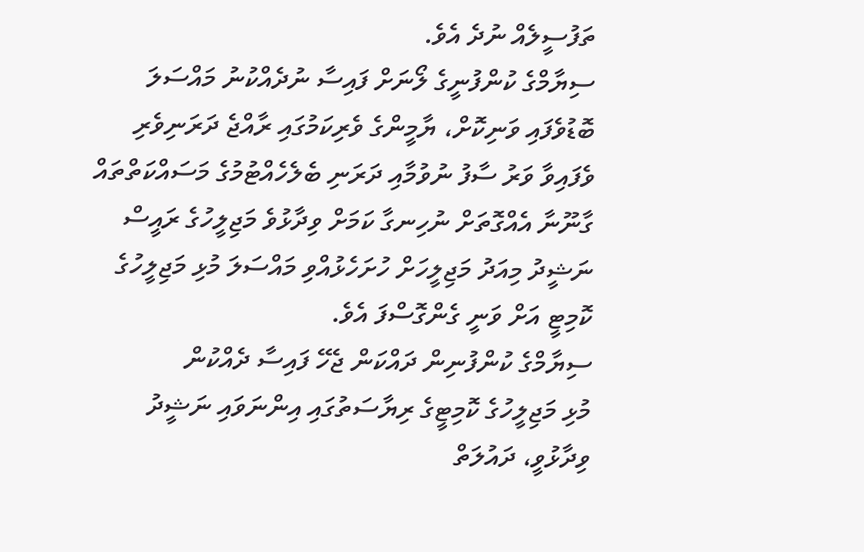ތަފުސީލެއް ނުދެ އެވެ.
ސިޔާމްގެ ކުންފުނީގެ ލޯނަށް ފައިސާ ނުދެއްކުނު މައްސަލަ ބޮޑުވެފައި ވަނިކޮށް، ޔާމީންގެ ވެރިކަމުގައި ރާއްޖެ ދަރަނިވެރި ވެފައިވާ ވަރު ސާފު ނުވުމާއި ދަރަނި ބެލެހެއްޓުމުގެ މަސައްކަތްތައް ގާނޫނާ އެއްގޮތަށް ނުހިނގާ ކަމަށް ވިދާޅުވެ މަޖިލީހުގެ ރައީސް ނަޝީދު މިއަދު މަޖިލީހަށް ހުށަހެޅުއްވި މައްސަލަ މުޅި މަޖިލީހުގެ ކޮމިޓީ އަށް ވަނީ ގެންގޮސްފަ އެވެ.
ސިޔާމްގެ ކުންފުނިން ދައްކަން ޖެހޭ ފައިސާ ދެއްކުން
މުޅި މަޖިލީހުގެ ކޮމިޓީގެ ރިޔާސަތުގައި އިންނަވައި ނަޝީދު ވިދާޅުވީ، ދައުލަތް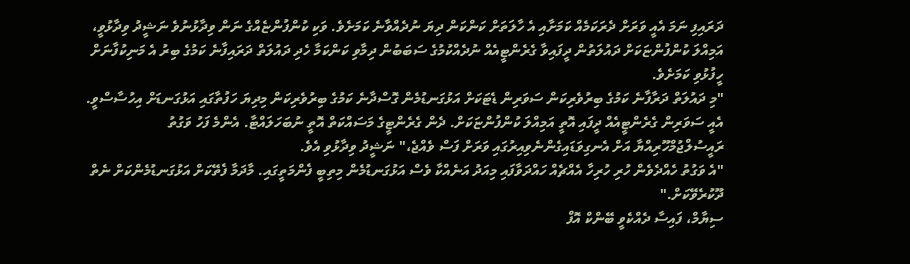ދަރައިފި ނަމަ އެއީ ވަރަށް ދެރަކަމެއް ކަމަށާއި އެ ހާލަތަށް ކަންކަން ދިޔަ ނުދެއްވާނެ ކަމަށެވެ. ވަކި ކުންފުންޏެއްގެ ނަން ވިދާޅުނުވެ ނަޝީދު ވިދާޅުވީ، އަމިއްލަ ކުންފުންޏަކަށް ދައުލަތުން ދީފައިވާ ގެރެންޓީއެއް ނުދެއްކުމުގެ ސަބަބުން ދިމާވި ކަންކަމާ ހެދި ދައުލަތް ދަރައިފާނެ ކަމުގެ ބިރު އެ މަނިކުފާނަށް ހީފުޅުވި ކަމަށެވެ.
"މި ދައުލަތް ދަރާފާނެ ކަމުގެ ބިރުވެރިކަން ސަވަރިން ޑެޓަކަށް އަޅުގަނޑުމެން ގޮސްދާނެ ކަމުގެ ބިރުވެރިކަން މިދިޔަ ހަފުތާގައި އަޅުގަނޑަށް އިހުސާސްވީ. އެއީ ސަވަރިން ގެރެންޓީއެއް ދީފައި އޮތީ އަމިއްލަ ކުންފުންޏަކަށް. ދެން ގެރެންޓީގެ މަސައްކަތް އޮތީ ނުބަހަލައްޓާ. އެންމެ ފަހު ވަގުތު ރައީސުލްޖުމްހޫރިއްޔާ އަށް އެނގިވަޑައިގެންނެވިއިރުގައި ވަރަށް ފަސް ވެއްޖެ،" ނަޝީދު ވިދާޅުވި އެވެ.
"އެ ވަގުތު ހެއްދެވެން ހުރި ހުރިހާ އެއްޗެއް ހައްދަވާފައި މިއަދު އަނެއްކާ ވެސް އަޅުގަނޑުމެން މިތިބީ ފެންމަތީގައި. މާދަމާ ފެތޭކަށް އަޅުގަނޑުމެންކަށް ނެތް ދޫކުރެވޭކަށް."
ސިޔާމް، ފައިސާ ދެއްކެވީ ބޭންކް އޮފް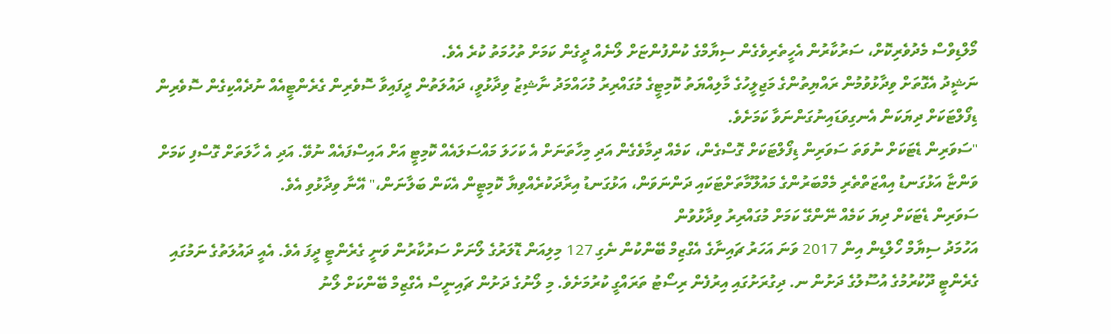މޯލްޑިވްސް މެދުވެރިކޮށް، ސަރުކާރުން އެހީތެރިވެގެން ސިޔާމްގެ ކުންފުންޏަށް ލޯނެއް ދީގެން ކަމަށް ތުހުމަތު ކުރެ އެވެ.
ނަޝީދު އެގޮތަށް ވިދާޅުވުމުން ރައްޔިތުންގެ މަޖިލީހުގެ މާލިއްޔަތު ކޮމިޓީގެ މުގައްރިރު މުހައްމަދު ނާޝިޒު ވިދާޅުވީ، ދައުލަތުން ދީފައިވާ ސޮވެރިން ގެރެންޓީއެއް ނުދެއްކިގެން ސޮވެރިން ޑިފޯލްޓަކަށް ދިޔަކަން އެނގިވަޑައިނުގަންނަވާ ކަމަށެވެ.
"ސަވަރިން ޑެޓަކަށް ނުވަތަ ސަވަރިން ޑިފޯލްޓަކަށް ގޮސްގެން، ކަމެއް ދިމާވެގެން އަދި މިހާތަނަށް އެ ކަހަލަ މައްސަލައެއް ކޮމިޓީ އަށް އައިސްފައެއް ނުވޭ. އަދި އެ ހާލަތަށް ގޮސްފި ކަމަށް ވަންޏާ އަޅުގަނޑު އިއްޒަތްތެރި މެމްބަރުންގެ މައުލޫމާތަށްޓަކައި ދަންނަވަން، އަޅުގަނޑު އިރާދަކުރެއްވިޔާ ކޮމިޓީން އެކަން ބަލާނަން،" އޭނާ ވިދާޅުވި އެވެ.
ސަވަރިން ޑެޓަކަށް ދިޔަ ކަމެއް ނޭންގޭ ކަމަށް މުގައްރިރު ވިދާޅުވުން
އަހުމަދު ސިޔާމް ހޯލްޑިން އިން 2017 ވަނަ އަހަރު ޗައިނާގެ އެގްޒިމް ބޭންކުން ނެގި 127 މިލިއަން ޑޮލަރުގެ ލޯނަށް ސަރުކާރުން ވަނީ ގެރެންޓީ ދީފަ އެވެ. އެއީ ދައުލަތުގެ ނަމުގައި ގެރެންޓީ ދޫކުރުމުގެ އުސޫލުގެ ދަށުން ނ. ދިގުރަށުގައި އިރުފެން ރިސޯޓު ތަރައްގީ ކުރުމަށެވެ. މި ލޯނުގެ ދަށުން ޗައިނީސް އެގްޒިމް ބޭންކަށް ލޯނު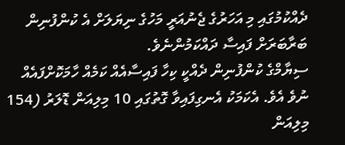ދެއްކުމުގައި މި އަހަރުގެ ޖެނުއަރީ މަހުގެ ނިޔަލަށް އެ ކުންފުނިން ބަރާބަރަށް ފައިސާ ދައްކަމުންނެވެ.
ސިޔާމްގެ ކުންފުނިން ދެއްކީ ކިހާ ފައިސާއެއް ކަމެއް ހާމަކޮށްފައެއް ނުވެ އެވެ. އެކަމަކު އެނގިފައިވާ ގޮތުގައި 10 މިލިއަން ޑޮލަރު (154 މިލިއަން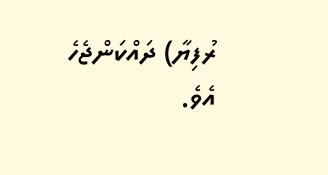ރުފިޔާ) ދައްކަންޖެހެ އެވެ.